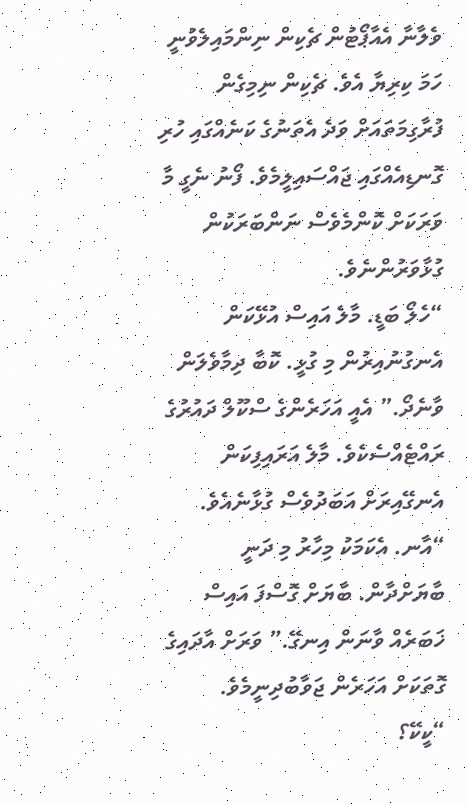ވެލާނާ އެއާޕޯޓުން ޗެކިން ނިންމައިލެވުނީ ހަމަ ކިރިޔާ އެވެ. ޗެކިން ނިމިގެން ފުރާގިމަތައަށް ވަދެ އެތަނުގެ ކަނެއްގައި ހުރި ގޮނޑިއެއްގައި ޖައްސައިލީމެވެ. ފޯނު ނެގީ މާ ވަރަކަށް ކޮންމެވެސް ނަންބަރަކުން ގުޅާވަރުންނެވެ.
“ހެލޯ ބަޑީ. މާލެ އައިސް އުޅޭކަން އެނގުނުއިރުން މި ގުޅީ. ކޮބާ ދިމާވެލަން ވާނެދޯ.” އެއީ އަހަރެންގެ ސްކޫލް ދައުރުގެ ރައްޓެއްސެކެވެ. މާލެ އަރައިފިކަން އެނގޭއިރަށް އަބަދުވެސް ގުޅާނެއެވެ.
“އާނ. އެކަމަކު މިހާރު މި ދަނީ ބާޔަށްދާން. ބާޔަށް ގޮސްފަ އައިސް ޚަބަރެއް ވާނަން އިނގޭ.” ވަރަށް އާދައިގެ ގޮތަކަށް އަހަރެން ޖަވާބުދިނީމެވެ.
“ކީކޭ؟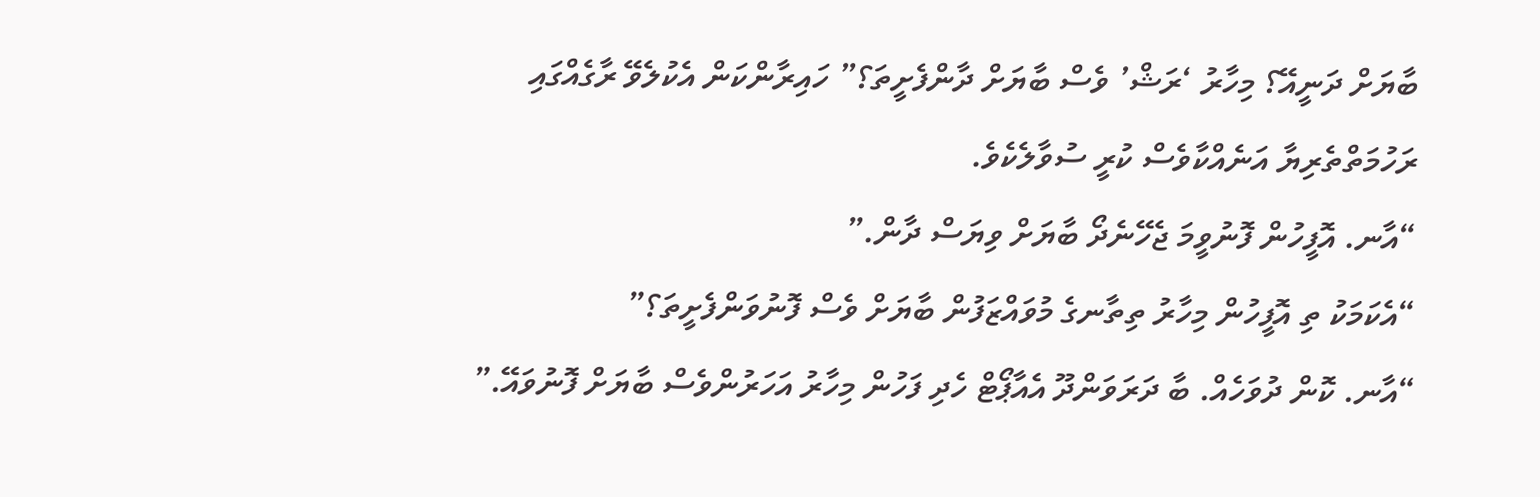ބާޔަށް ދަނީއޭ؟ މިހާރު ‘ރަޝް’ ވެސް ބާޔަށް ދާންފެށީތަ؟” ހައިރާންކަން އެކުލެވޭ ރާގެއްގައި ރަހުމަތްތެރިޔާ އަނެއްކާވެސް ކުރީ ސުވާލެކެވެ.
“އާނ. އޮފީހުން ފޮނުވީމަ ޖެހޭނެދޯ ބާޔަށް ވިޔަސް ދާން.”
“އެކަމަކު ތި އޮފީހުން މިހާރު ތިތާނގެ މުވައްޒަފުން ބާޔަށް ވެސް ފޮނުވަންފެށީތަ؟”
“އާނ. ކޮން ދުވަހެއް. ބާ ދަރަވަންދޫ އެއާޕޯޓް ހެދި ފަހުން މިހާރު އަހަރުންވެސް ބާޔަށް ފޮނުވައޭ.”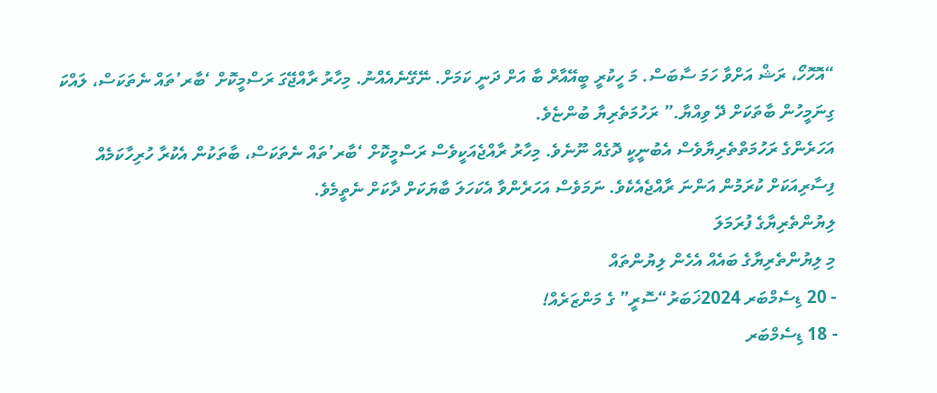“އޮހޮހޯ، ރަޝް އަށްވާ ހަމަ ސާބަސް. މަ ހީކުރީ ބީއޭއާރް ބާ އަށް ދަނީ ކަމަށް. ނޭގޭނެއެއްނު. މިހާރު ރާއްޖޭގަ ރަސްމީކޮށް ‘ބާރ’ތައް ނެތަކަސް، ލައްކަ ގިނަމީހުން ބާތަކަށް ދޭ ވިއްޔާ.” ރަހުމަތެރިޔާ ބުންޏެވެ.
އަހަރެންގެ ރަހުމަތްތެރިޔާވެސް އެބުނީކީ ދޮގެއް ނޫނެވެ. މިހާރު ރާއްޖެއަކީވެސް ރަސްމީކޮށް ‘ބާރ’ތައް ނެތަކަސް، ބާތަކުން އެކުރާ ހުރިހާކަމެއް ފިސާރިއަކަށް ކުރަމުން އަންނަ ރާއްޖެއެކެވެ. ނަމަވެސް އަހަރެންވާ އެކަހަލަ ބާޔަކަށް ދާކަށް ނެތީމެވެ.
ލިޔުންތެރިޔާގެ ފުރަމަލަ
މި ލިޔުންތެރިޔާގެ ބައެއް އެހެން ލިޔުންތައް
- 20 ޑިސެމްބަރ 2024ޚަބަރު“ސޮރީ” ގެ މަންޒަރެއް!
- 18 ޑިސެމްބަރ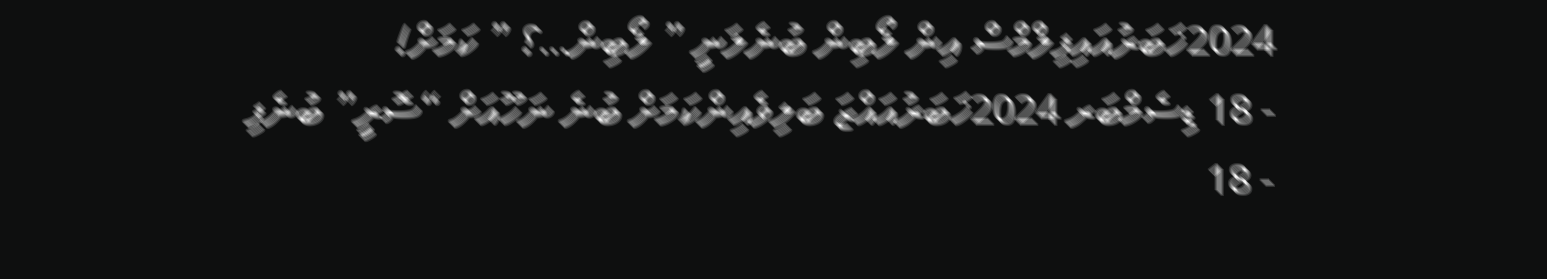2024ޚަބަރުއައިފިލްމްސް އިން ލޯބިން ބުނެލަނީ ” ލޯބިން…؟ ” ކަމަށް!
- 18 ޑިސެމްބަރ 2024ޚަބަރުއައްޒަ ބަލިވެއިންކަމަށް ބުނެ ނަހޫއަށް “ސޮރީ” ބުނެފި
- 18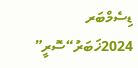ޑިސެމްބަރ 2024ޚަބަރު“ސޮރީ”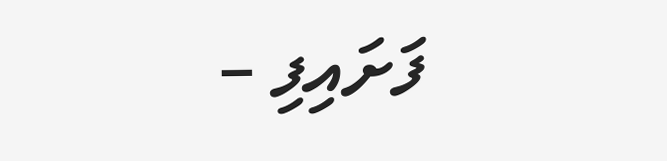ފަށައިފި –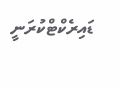ޑައިރެކްޓްކުރަނީ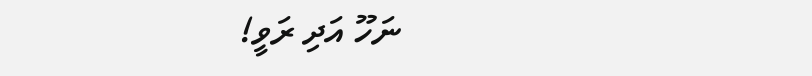ނަހޫ އަދި ރަވީ!